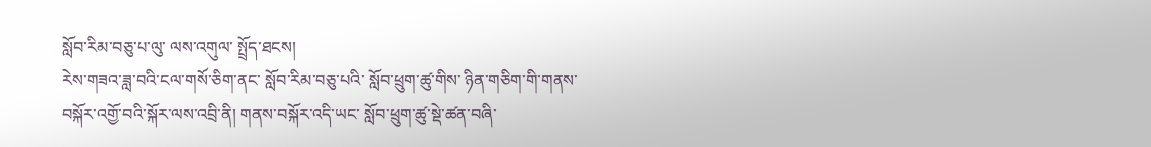སློབ་རིམ་བཅུ་པ་ལུ་ ལས་འགུལ་ སྤྲོད་ཐངས།
རེས་གཟའ་ཟླ་བའི་ངལ་གསོ་ཅིག་ནང་ སློབ་རིམ་བཅུ་པའི་ སློབ་ཕྲུག་ཚུ་གིས་ ཉིན་གཅིག་གི་གནས་བསྐོར་འགྱོ་བའི་སྐོར་ལས་འབྲི་ནི། གནས་བསྐོར་འདི་ཡང་ སློབ་ཕྲུག་ཚུ་སྡེ་ཚན་བཞི་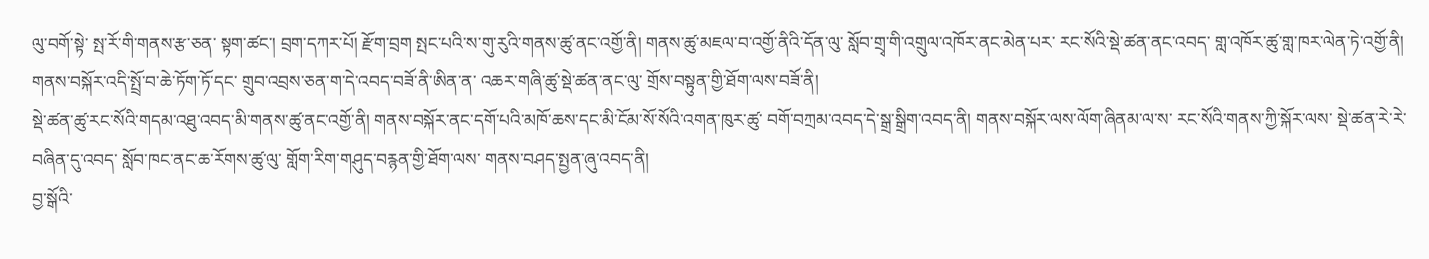ལུ་བགོ་སྟེ་ སྤ་རོ་གི་གནས་རྩ་ཅན་ སྟག་ཚང་། བྲག་དཀར་པོ། རྫོག་བྲག སྤང་པའི་ས་གུ་རུའི་གནས་ཚུ་ནང་འགྱོ་ནི། གནས་ཚུ་མཇལ་བ་འགྱོ་ནིའི་དོན་ལུ་ སློབ་གྲྭ་གི་འགྲུལ་འཁོར་ནང་མེན་པར་ རང་སོའི་སྡེ་ཚན་ནང་འབད་ གླ་འཁོར་ཚུ་གླ་ཁར་ལེན་ཏེ་འགྱོ་ནི། གནས་བསྐོར་འདི་སྤྲོ་བ་ཆེ་ཏོག་ཏོ་དང་ གྲུབ་འབྲས་ཅན་ག་དེ་འབད་བཟོ་ནི་ཨིན་ན་ འཆར་གཞི་ཚུ་སྡེ་ཚན་ནང་ལུ་ གྲོས་བསྟུན་གྱི་ཐོག་ལས་བཟོ་ནི།
སྡེ་ཚན་ཚུ་རང་སོའི་གདམ་འཐུ་འབད་མི་གནས་ཚུ་ནང་འགྱོ་ནི། གནས་བསྐོར་ནང་དགོ་པའི་མཁོ་ཆས་དང་མི་ངོམ་སོ་སོའི་འགན་ཁུར་ཚུ་ བགོ་བཀྲམ་འབད་དེ་སྒྲ་སྒྲིག་འབད་ནི། གནས་བསྐོར་ལས་ལོག་ཞིནམ་ལ་ས་ རང་སོའི་གནས་ཀྱི་སྐོར་ལས་ སྡེ་ཚན་རེ་རེ་བཞིན་དུ་འབད་ སློབ་ཁང་ནང་ཆ་རོགས་ཚུ་ལུ་ གློག་རིག་གཤུད་བརྙན་གྱི་ཐོག་ལས་ གནས་བཤད་སྤྱན་ཞུ་འབད་ནི།
བྱ་སྒོའི་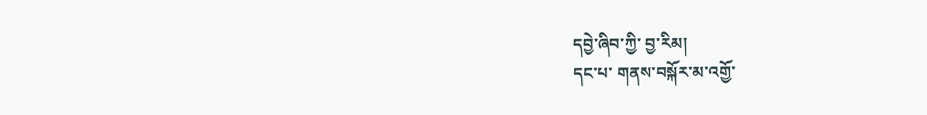དབྱེ་ཞིབ་ཀྱི་ བྱ་རིམ།
དང་པ་ གནས་བསྐོར་མ་འགྱོ་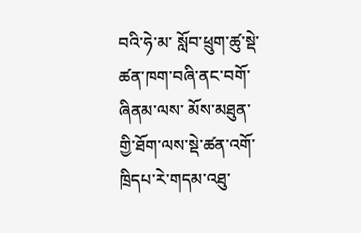བའི་ཧེ་མ་ སློབ་ཕྲུག་ཚུ་སྡེ་ཚན་ཁག་བཞི་ནང་བགོ་ཞིནམ་ལས་ མོས་མཐུན་གྱི་ཐོག་ལས་སྡེ་ཚན་འགོ་ཁྲིདཔ་རེ་གདམ་འཐུ་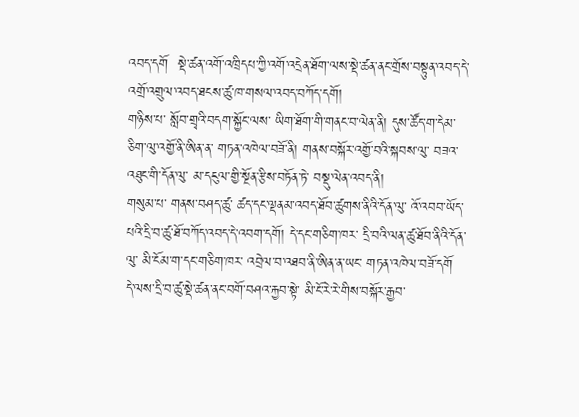འབད་དགོ  སྡེ་ཚན་འགོ་འཁྲིདཔ་ཀྱི་འགོ་འདྲེན་ཐོག་ལས་སྡེ་ཚན་ནང་གྲོས་བསྟུན་འབད་དེ་ འགྲོ་འགྲུལ་འབད་ཐངས་ཚུ་ཁ་གསལ་འབད་བཀོད་དགོ།
གཉིས་པ་ སློབ་གྲྭའི་བདག་སྐྱོང་ལས་ ཡིག་ཐོག་གི་གནང་བ་ལེན་ནི། དུས་ཚོད་ག་དེམ་ཅིག་ལུ་འགྱོ་ནི་ཨིན་ན་ གཏན་འཁེལ་བཟོ་ནི། གནས་བསྐོར་འགྱོ་བའི་སྐབས་ལུ་ བཟའ་འཐུང་གི་དོན་ལུ་ མ་དངུལ་གྱི་སྔོན་རྩིས་བཏོན་ཏེ་ བསྡུ་ལེན་འབད་ནི།               གསུམ་པ་ གནས་བཤད་ཚུ་ ཚད་དང་ལྡནམ་འབད་ཐོབ་ཚུགས་ནིའི་དོན་ལུ་ འོ་འབབ་ཡོད་པའི་དྲི་བ་ཚུ་ཐོ་བཀོད་འབད་དེ་འབག་དགོ། དེ་དང་གཅིག་ཁར་ དྲི་བའི་ལན་ཚུ་ཐོབ་ནིའི་དོན་ལུ་ མི་ངོམ་ག་དང་གཅིག་ཁར་ འབྲེལ་བ་འཐབ་ནི་ཨིན་ན་ཡང་ གཏན་འཁེལ་བཟོ་དགོ
དེ་ལས་དྲི་བ་ཚུ་སྡེ་ཚན་ནང་བགོ་བཤའ་རྐྱབ་སྟེ་ མི་ངོ་རེ་རེ་གིས་བསྐོར་རྒྱབ་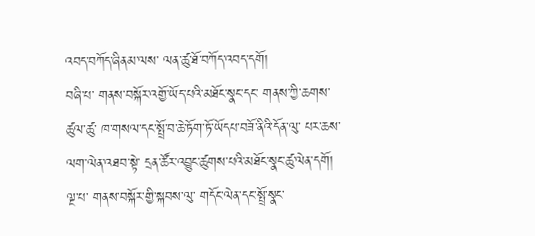འབད་བཀོད་ཞིནམ་ལས་ ལན་ཚུ་ཐོ་བཀོད་འབད་དགོ།
བཞི་པ་ གནས་བསྐོར་འགྱོ་ཡོད་པའི་མཐོང་སྣང་དང་ གནས་ཀྱི་ཆགས་ཚུལ་ཚུ་ ཁ་གསལ་དང་སྤྲོ་བ་ཆེ་ཏོག་ཏོ་ཡོདཔ་བཟོ་ནིའི་དོན་ལུ་ པར་ཆས་ལག་ལེན་འཐབ་སྟེ་ དྲན་ཚོར་འབྱུང་ཚུགས་པའི་མཐོང་སྣང་ཚུ་ལེན་དགོ།
ལྔ་པ་ གནས་བསྐོར་གྱི་སྐབས་ལུ་ གདོང་ལེན་དང་སྤྲོ་སྣང་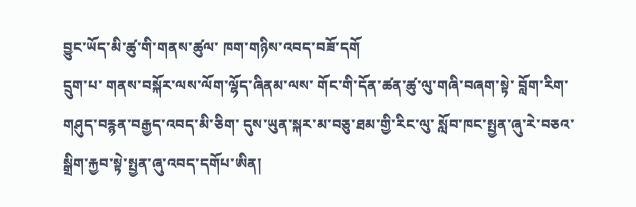བྱུང་ཡོད་མི་ཚུ་གི་གནས་ཚུལ་ ཁག་གཉིས་འབད་བཟོ་དགོ
དྲུག་པ་ གནས་བསྐོར་ལས་ལོག་ལྷོད་ཞིནམ་ལས་ གོང་གི་དོན་ཚན་ཚུ་ལུ་གཞི་བཞག་སྟེ་ བློག་རིག་གཤུད་བརྙན་བརྒྱད་འབད་མི་ཅིག་ དུས་ཡུན་སྐར་མ་བཅུ་ཐམ་གྱི་རིང་ལུ་ སློབ་ཁང་སྤྱན་ཞུ་རེ་བཅའ་སྒྲིག་རྐྱབ་སྟེ་སྤྱན་ཞུ་འབད་དགོཔ་ཨིན།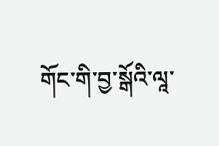གོང་གི་བྱ་སྒོའི་ལཱ་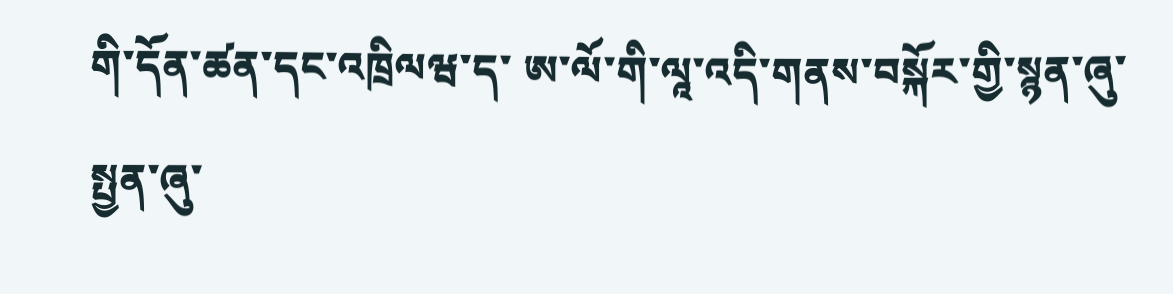གི་དོན་ཚན་དང་འཁྲིལཝ་ད་ ཨ་ལོ་གི་ལཱ་འདི་གནས་བསྐོར་གྱི་སྙན་ཞུ་ སྤྱན་ཞུ་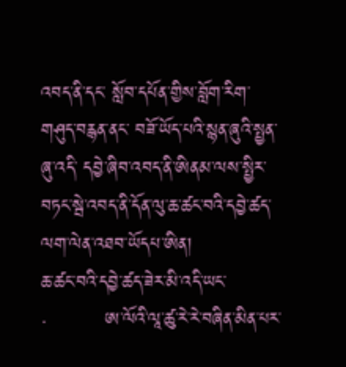འབད་ནི་དང་ སློབ་དཔོན་གྱིས་བློག་རིག་གཤུད་བརྙན་ནང་ བཟོ་ཡོད་པའི་སྙན་ཞུའི་སྤྱན་ཞུ་འདི་ དབྱེ་ཞིབ་འབད་ནི་ཨིནམ་ལས་སྤྱིར་བཏང་སྦེ་འབད་ནི་དོན་ལུ་ཆ་ཚང་བའི་དབྱེ་ཚད་ལག་ལེན་འཐབ་ཡོདཔ་ཨིན།
ཆ་ཚང་བའི་དབྱེ་ཚད་ཟེར་མི་འདི་ཡང་
·         ཨ་ལོའི་ལཱ་ཚུ་རེ་རེ་བཞིན་མིན་པར་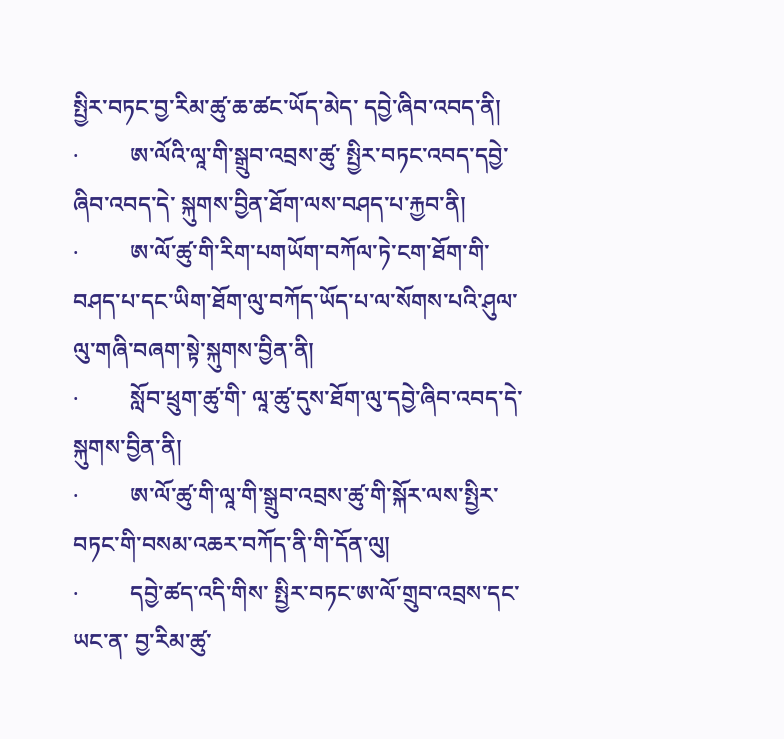སྤྱིར་བཏང་བྱ་རིམ་ཚུ་ཆ་ཚང་ཡོད་མེད་ དབྱེ་ཞིབ་འབད་ནི།
·         ཨ་ལོའི་ལཱ་གི་སྒྲུབ་འབྲས་ཚུ་ སྤྱིར་བཏང་འབད་དབྱེ་ཞིབ་འབད་དེ་ སྐུགས་བྱིན་ཐོག་ལས་བཤད་པ་རྐྱབ་ནི།
·         ཨ་ལོ་ཚུ་གི་རིག་པགཡོག་བཀོལ་ཏེ་ངག་ཐོག་གི་བཤད་པ་དང་ཡིག་ཐོག་ལུ་བཀོད་ཡོད་པ་ལ་སོགས་པའི་ཤུལ་ལུ་གཞི་བཞག་སྟེ་སྐུགས་བྱིན་ནི།
·         སློབ་ཕྲུག་ཚུ་གི་ ལཱ་ཚུ་དུས་ཐོག་ལུ་དབྱེ་ཞིབ་འབད་དེ་སྐུགས་བྱིན་ནི།
·         ཨ་ལོ་ཚུ་གི་ལཱ་གི་སྒྲུབ་འབྲས་ཚུ་གི་སྐོར་ལས་སྤྱིར་བཏང་གི་བསམ་འཆར་བཀོད་ནི་གི་དོན་ལུ།
·         དབྱེ་ཚད་འདི་གིས་ སྤྱིར་བཏང་ཨ་ལོ་གྲུབ་འབྲས་དང་ཡང་ན་ བྱ་རིམ་ཚུ་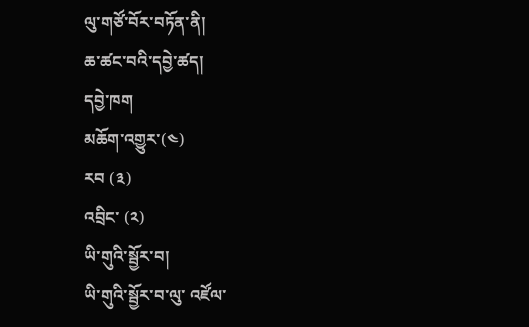ལུ་གཙོ་བོར་བཏོན་ནི།
ཆ་ཚང་བའི་དབྱེ་ཚད།
དབྱེ་ཁག
མཆོག་འགྱུར་(༤)
རབ (༣)
འབྲིང་ (༢)
ཡི་གུའི་སྦྱོར་བ།
ཡི་གུའི་སྦྱོར་བ་ལུ་ འཛོལ་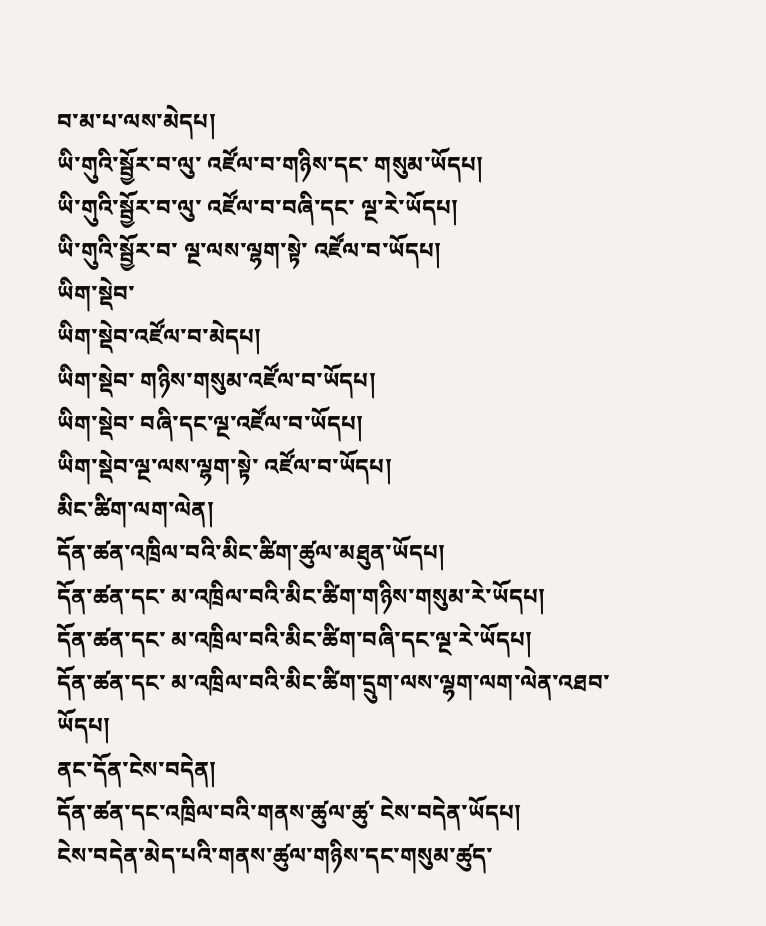བ་མ་པ་ལས་མེདཔ།
ཡི་གུའི་སྦྱོར་བ་ལུ་ འཛོལ་བ་གཉིས་དང་ གསུམ་ཡོདཔ།
ཡི་གུའི་སྦྱོར་བ་ལུ་ འཛོལ་བ་བཞི་དང་ ལྔ་རེ་ཡོདཔ།
ཡི་གུའི་སྦྱོར་བ་ ལྔ་ལས་ལྷག་སྟེ་ འཛོལ་བ་ཡོདཔ།
ཡིག་སྡེབ་
ཡིག་སྡེབ་འཛོལ་བ་མེདཔ།
ཡིག་སྡེབ་ གཉིས་གསུམ་འཛོལ་བ་ཡོདཔ།
ཡིག་སྡེབ་ བཞི་དང་ལྔ་འཛོལ་བ་ཡོདཔ།
ཡིག་སྡེབ་ལྔ་ལས་ལྷག་སྟེ་ འཛོལ་བ་ཡོདཔ།
མིང་ཚིག་ལག་ལེན།
དོན་ཚན་འཁྲིལ་བའི་མིང་ཚིག་ཚུལ་མཐུན་ཡོདཔ།
དོན་ཚན་དང་ མ་འཁྲིལ་བའི་མིང་ཚིག་གཉིས་གསུམ་རེ་ཡོདཔ།
དོན་ཚན་དང་ མ་འཁྲིལ་བའི་མིང་ཚིག་བཞི་དང་ལྔ་རེ་ཡོདཔ།
དོན་ཚན་དང་ མ་འཁྲིལ་བའི་མིང་ཚིག་དྲུག་ལས་ལྷག་ལག་ལེན་འཐབ་ཡོདཔ།
ནང་དོན་ངེས་བདེན།
དོན་ཚན་དང་འཁྲིལ་བའི་གནས་ཚུལ་ཚུ་ ངེས་བདེན་ཡོདཔ།
ངེས་བདེན་མེད་པའི་གནས་ཚུལ་གཉིས་དང་གསུམ་ཚུད་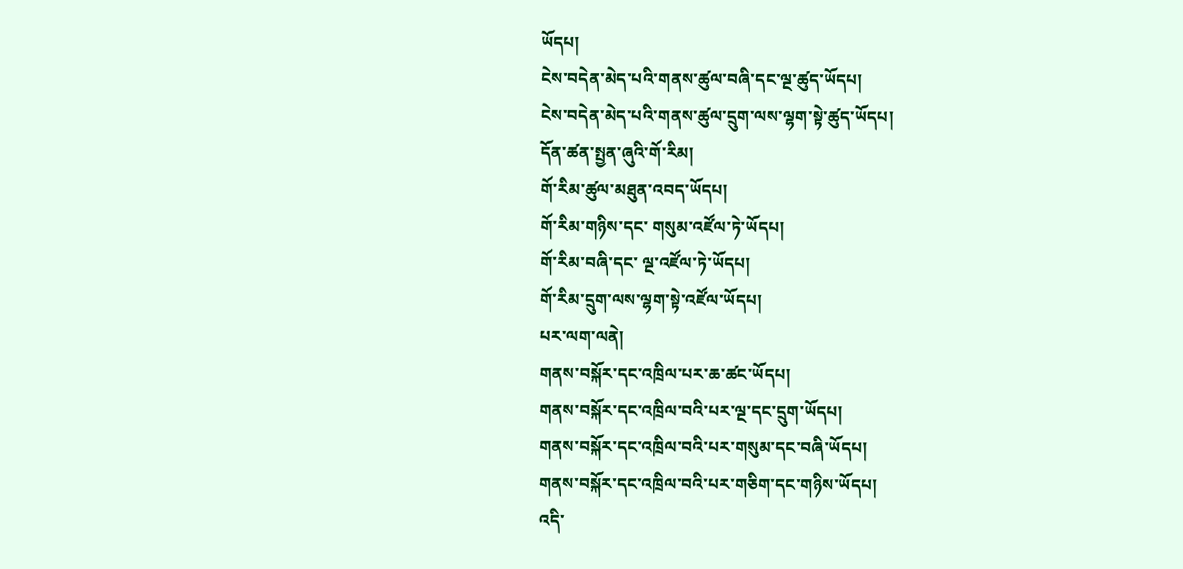ཡོདཔ།
ངེས་བདེན་མེད་པའི་གནས་ཚུལ་བཞི་དང་ལྔ་ཚུད་ཡོདཔ།
ངེས་བདེན་མེད་པའི་གནས་ཚུལ་དྲུག་ལས་ལྷག་སྟེ་ཚུད་ཡོདཔ།
དོན་ཚན་སྤྱན་ཞུའི་གོ་རིམ།
གོ་རིམ་ཚུལ་མཐུན་འབད་ཡོདཔ།
གོ་རིམ་གཉིས་དང་ གསུམ་འཛོལ་ཏེ་ཡོདཔ།
གོ་རིམ་བཞི་དང་ ལྔ་འཛོལ་ཏེ་ཡོདཔ།
གོ་རིམ་དྲུག་ལས་ལྷག་སྟེ་འཛོལ་ཡོདཔ།
པར་ལག་ལནེ།
གནས་བསྐོར་དང་འཁྲིལ་པར་ཆ་ཚང་ཡོདཔ།
གནས་བསྐོར་དང་འཁྲིལ་བའི་པར་ལྔ་དང་དྲུག་ཡོདཔ།
གནས་བསྐོར་དང་འཁྲིལ་བའི་པར་གསུམ་དང་བཞི་ཡོདཔ།
གནས་བསྐོར་དང་འཁྲིལ་བའི་པར་གཅིག་དང་གཉིས་ཡོདཔ།
འདི་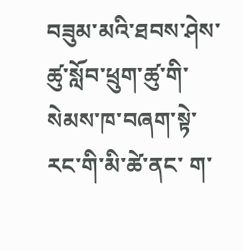བཟུམ་མའི་ཐབས་ཤེས་ཚུ་སློབ་ཕྲུག་ཚུ་གི་སེམས་ཁ་བཞག་སྟེ་ རང་གི་མི་ཚེ་ནང་ ག་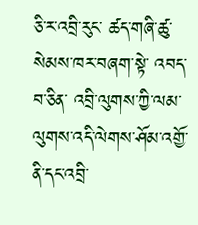ཅི་ར་འབྲི་རུང་ ཚད་གཞི་ཚུ་སེམས་ཁར་བཞག་སྟེ་ འབད་བ་ཅིན་ འབྲི་ལུགས་ཀྱི་ལམ་ལུགས་འདི་ལེགས་ཤོམ་འགྱོ་ནི་དང་འབྲི་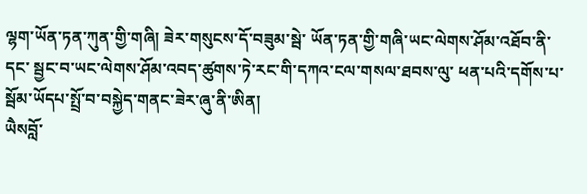ལྷག་ཡོན་ཏན་ཀུན་གྱི་གཞི། ཟེར་གསུངས་དོ་བཟུམ་སྦེ་ ཡོན་ཏན་གྱི་གཞི་ཡང་ལེགས་ཤོམ་འཐོབ་ནི་དང་ སྦྱང་བ་ཡང་ལེགས་ཤོམ་འབད་ཚུགས་ཏེ་རང་གི་དཀའ་ངལ་གསལ་ཐབས་ལུ་ ཕན་པའི་དགོས་པ་སྦོམ་ཡོདཔ་སྤྲོ་བ་བསྐྱེད་གནང་ཟེར་ཞུ་ནི་ཨིན།
ཡཻསབློ་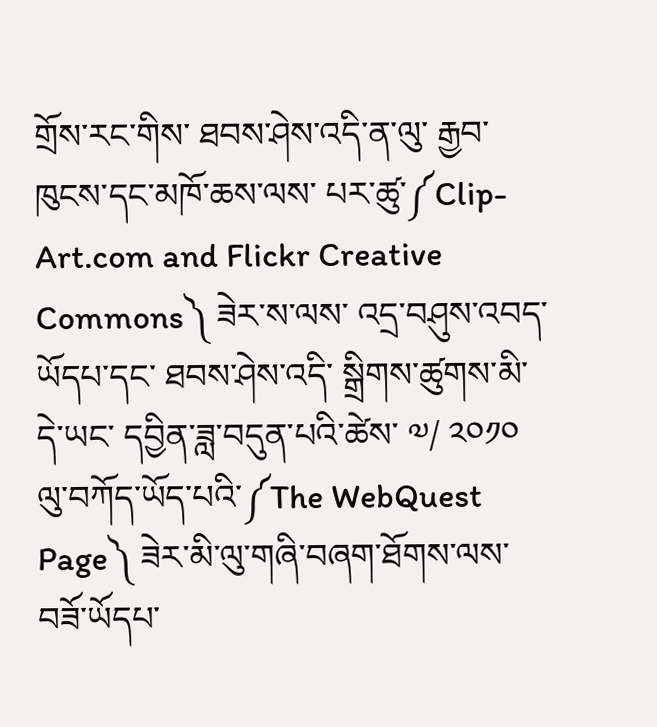གྲོས་རང་གིས་ ཐབས་ཤེས་འདི་ན་ལུ་ རྒྱབ་ཁུངས་དང་མཁོ་ཆས་ལས་ པར་ཚུ་༼Clip-Art.com and Flickr Creative Commons༽ ཟེར་ས་ལས་ འདྲ་བཤུས་འབད་ཡོདཔ་དང་ ཐབས་ཤེས་འདི་ སྒྲིགས་ཚུགས་མི་དེ་ཡང་ དབྱིན་ཟླ་བདུན་པའི་ཚེས་ ༧/ ༢༠༡༠ ལུ་བཀོད་ཡོད་པའི་༼The WebQuest Page༽ ཟེར་མི་ལུ་གཞི་བཞག་ཐོགས་ལས་ བཟོ་ཡོདཔ་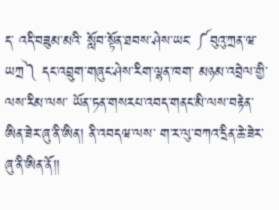ད་ འདི་བཟུམ་མའི་ སློབ་སྟོན་ཐབས་ཤེས་ཡང་ ༼བུའུ་ཀྲན་ཝ་ཡཀྲ༽ དང་འབྲུག་གཞུང་ཤེས་རིག་ལྷན་ཁག་ མཉམ་འབྲེལ་གྱི་ལས་རིམ་ལས་ ཡོན་ཏན་གསརཔ་འབད་གནང་མི་ལས་བརྟེན་ཨིན་ཟེར་ཞུ་ནི་ཨིན། ནི་འབདཝ་ལས་ ག་ར་ལུ་བཀའ་དྲིན་ཆེ་ཟེར་ཞུ་ནི་ཨིན་ནོ།།